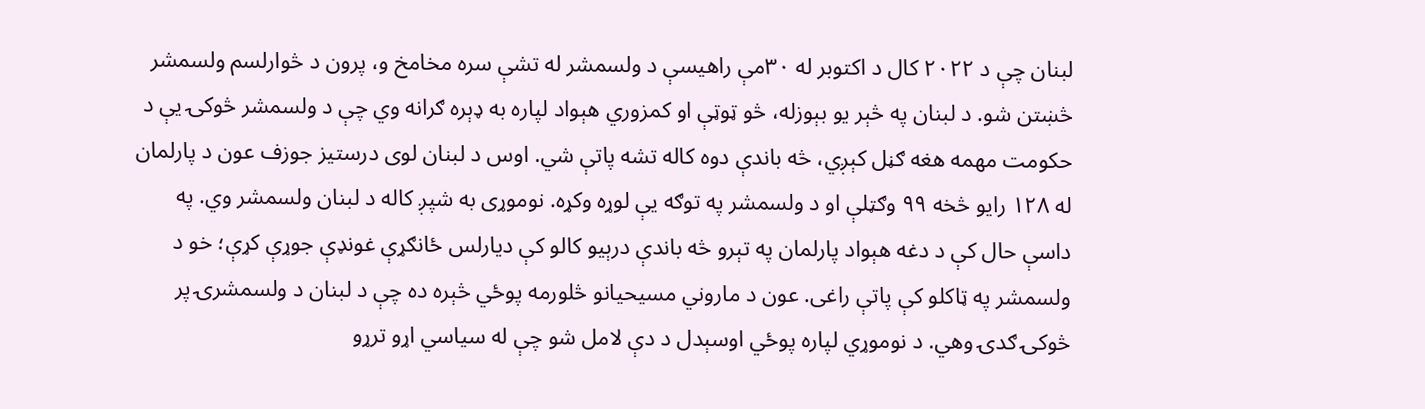لبنان چې د ۲۰۲۲ کال د اکتوبر له ۳۰مې راهیسې د ولسمشر له تشې سره مخامخ و، پرون د څوارلسم ولسمشر څښتن شو. د لبنان په څېر یو بېوزله، څو ټوټې او کمزوري هېواد لپاره به ډېره ګرانه وي چې د ولسمشر څوکۍ یې د حکومت مهمه هغه ګڼل کېږي، څه باندې دوه کاله تشه پاتې شي. اوس د لبنان لوی درستیز جوزف عون د پارلمان له ۱۲۸ رایو څخه ۹۹ وګټلې او د ولسمشر په توګه یې لوړه وکړه. نوموړی به شپږ کاله د لبنان ولسمشر وي. په داسې حال کې د دغه هېواد پارلمان په تېرو څه باندې درېیو کالو کې دیارلس ځانګړې غونډې جوړې کړې؛ خو د ولسمشر په ټاکلو کې پاتې راغی. عون د ماروني مسیحیانو څلورمه پوځي څېره ده چې د لبنان د ولسمشرۍ پر څوکۍ ګدۍ وهي. د نوموړي لپاره پوځي اوسېدل د دې لامل شو چې له سیاسي اړو ترړو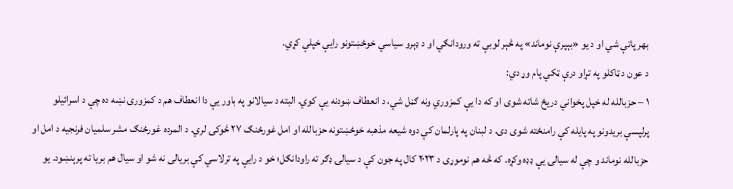بهر پاتې شي او د یو «بېپرې نوماند» په څېر لوبې ته ورودانګي او د ډېرو سیاسي خوځښتونو رایې خپلې کړي.
د عون د ټاکلو په تړاو درې ټکي پام وړ دي:
۱ – حزبالله له خپل پخواني دریځ شاته شوی او که دا یې کمزوري ونه ګڼل شي، د انعطاف ښودنه یې کوي. البته د سیالانو په باور یې دا انعطاف هم د کمزورۍ نښه ده چې د اسرائیلو پرلپسې بریدونو په پایله کې رامنځته شوی دی. د لبنان په پارلمان کې دوه شیعه مذهبه خوځښتونه حزبالله او امل غورځنګ ۲۷ څوکۍ لري. د المرده غورځنګ مشر سلمیان فرنجیه د امل او حزبالله نوماند و چې له سیالۍ یې ډډه وکړه. که څه هم نوموړی د ۲۰۲۳ کال په جون کې د سیالۍ ډګر ته راودانګل؛ خو د رایې په ترلاسي کې بریالی نه شو او سیال هم بریا ته پرېنښود. یو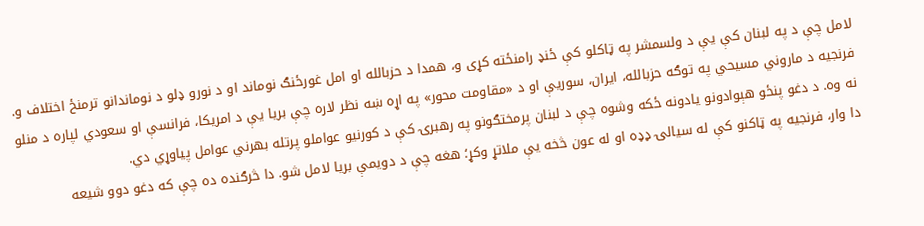لامل چې د په لبنان کې یې د ولسمشر په ټاکلو کې ځنډ رامنځته کړی و، همدا د حزبالله او امل غورځنګ نوماند او د نورو ډلو د نوماندانو ترمنځ اختلاف و. فرنجیه د ماروني مسیحي په توګه حزبالله، ایران، سوریې او د «مقاومت محور» په اړه ښه نظر لاره چې بریا یې د امریکا، فرانسې او سعودي لپاره د منلو نه وه. د دغو پنځو هېوادونو یادونه ځکه وشوه چې د لبنان پرمختګونو په رهبرۍ کې د کورنيو عواملو پرتله بهرني عوامل پياوړي دي.
دا وار، فرنجیه په ټاکنو کې له سیالۍ ډډه او له عون څخه یې ملاتړ وکړ؛ هغه چې د دویمې بریا لامل شو. دا څرګنده ده چې که دغو دوو شیعه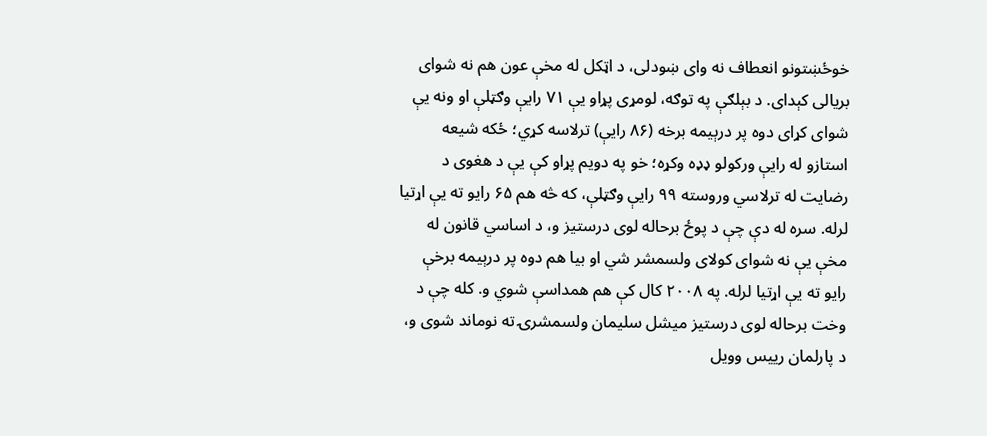خوځښتونو انعطاف نه وای ښودلی، د اټکل له مخې عون هم نه شوای بریالی کېدای. د بېلګې په توګه، لومړی پړاو یې ۷۱ رایې وګټلې او ونه یې شوای کړای دوه پر درېیمه برخه (۸۶ رایې) ترلاسه کړي؛ ځکه شیعه استازو له رایې ورکولو ډډه وکړه؛ خو په دویم پړاو کې یې د هغوی د رضایت له ترلاسي وروسته ۹۹ رایې وګټلې، که څه هم ۶۵ رایو ته یې اړتیا لرله. سره له دې چې د پوځ برحاله لوی درستیز و، د اساسي قانون له مخې یې نه شوای کولای ولسمشر شي او بیا هم دوه پر درېیمه برخې رایو ته یې اړتیا لرله. په ۲۰۰۸ کال کې هم همداسې شوي و. کله چې د وخت برحاله لوی درستیز میشل سلیمان ولسمشرۍ ته نوماند شوی و، د پارلمان رییس وویل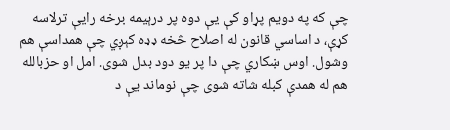چې که په دویم پړاو کې یې دوه پر درېیمه برخه رایې ترلاسه کړې، د اساسي قانون له اصلاح څخه ډډه کېږي چې همداسې هم وشول. اوس ښکاري چې دا پر یو دود بدل شوی. امل او حزبالله هم له همدې کبله شاته شوی چې نوماند یې د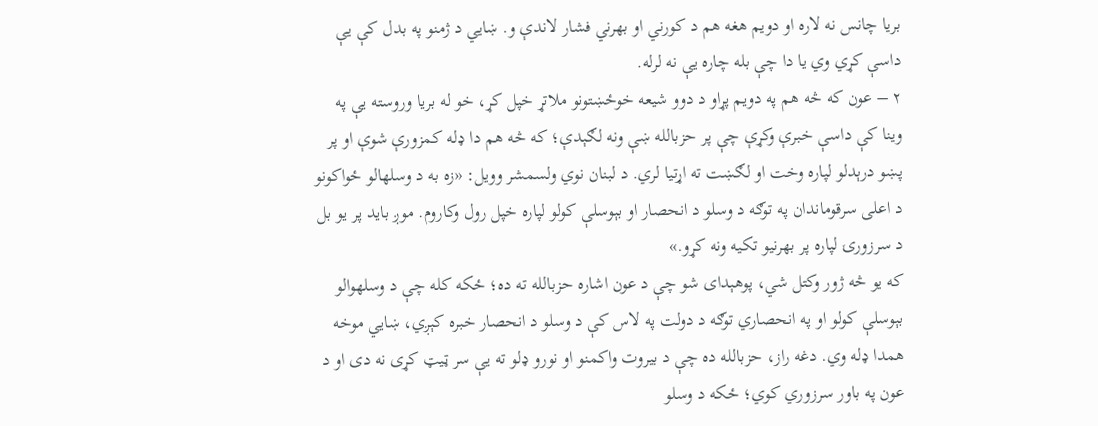بریا چانس نه لاره او دویم هغه هم د کورني او بهرني فشار لاندې و. ښايي د ژمنو په بدل کې یې داسې کړي وي یا دا چې بله چاره یې نه لرله.
۲ – عون که څه هم په دویم پړاو د دوو شیعه خوځښتونو ملاتړ خپل کړ، خو له بریا وروسته یې په وینا کې داسې خبرې وکړې چې پر حزبالله ښې ونه لګېدې؛ که څه هم دا ډله کمزورې شوې او پر پښو درېدلو لپاره وخت او لګښت ته اړتیا لري. د لبنان نوي ولسمشر وویل: «زه به د وسلهالو ځواکونو د اعلی سرقوماندان په توګه د وسلو د انحصار او بېوسلې کولو لپاره خپل رول وکاروم. موږ باید پر یو بل د سرزورۍ لپاره پر بهرنیو تکیه ونه کړو.»
که یو څه ژور وکتل شي، پوهېدای شو چې د عون اشاره حزبالله ته ده؛ ځکه کله چې د وسلهوالو بېوسلې کولو او په انحصاري توګه د دولت په لاس کې د وسلو د انحصار خبره کېږي، ښايي موخه همدا ډله وي. دغه راز، حزبالله ده چې د بیروت واکمنو او نورو ډلو ته یې سر ټيټ کړی نه دی او د عون په باور سرزوري کوي؛ ځکه د وسلو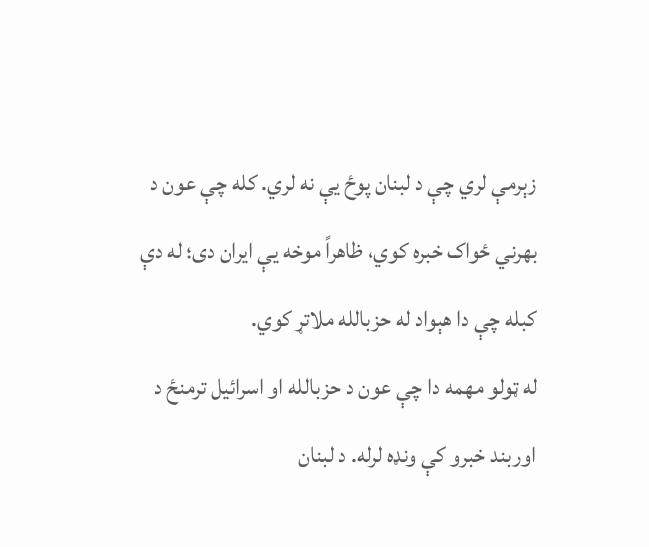زېرمې لري چې د لبنان پوځ یې نه لري. کله چې عون د بهرني ځواک خبره کوي، ظاهراً موخه یې ایران دی؛ له دې کبله چې دا هېواد له حزبالله ملاتړ کوي.
له ټولو مهمه دا چې عون د حزبالله او اسرائیل ترمنځ د اوربند خبرو کې ونډه لرله. د لبنان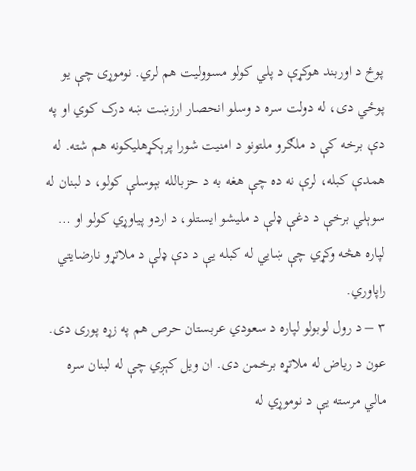پوځ د اوربند هوکړې د پلي کولو مسوولیت هم لري. نوموړی چې یو پوځي دی، له دولت سره د وسلو انحصار ارزښت ښه درک کوي او په دې برخه کې د ملګرو ملتونو د امنیت شورا پرېکړهلیکونه هم شته. له همدې کبله، لرې نه ده چې هغه به د حزبالله بېوسلې کولو، د لبنان له سوېلي برخې د دغې ډلې د ملیشو ایستلو، د اردو پیاوړي کولو او … لپاره هڅه وکړي چې ښايي له کبله یې د دې ډلې د ملاتړو نارضایتي راپاوري.
۳ – د رول لوبولو لپاره د سعودي عربستان حرص هم په زړه پوری دی. عون د ریاض له ملاتړه برخمن دی. ان ویل کېږي چې له لبنان سره مالي مرسته یې د نوموړي له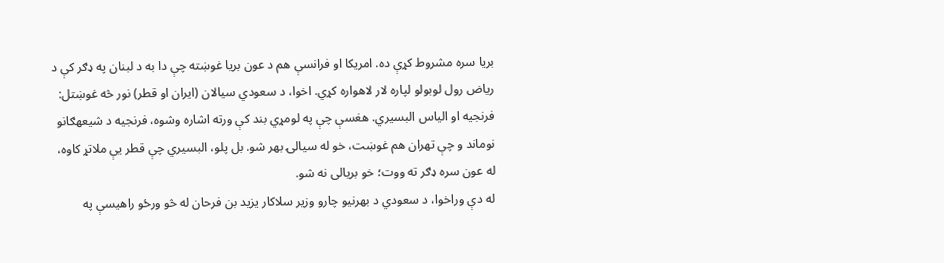بریا سره مشروط کړې ده. امریکا او فرانسې هم د عون بریا غوښته چې دا به د لبنان په ډګر کې د ریاض رول لوبولو لپاره لار لاهواره کړي. اخوا، د سعودي سیالان (ایران او قطر) نور څه غوښتل: فرنجیه او الیاس البسیري. هغسې چې په لومړي بند کې ورته اشاره وشوه، فرنجیه د شیعهګانو نوماند و چې تهران هم غوښت، خو له سیالۍ بهر شو. بل پلو، البسیري چې قطر یې ملاتړ کاوه، له عون سره ډګر ته ووت؛ خو بریالی نه شو.
له دې وراخوا، د سعودي د بهرنیو چارو وزیر سلاکار یزید بن فرحان له څو ورځو راهیسې په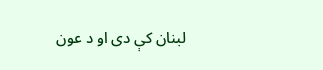لبنان کې دی او د عون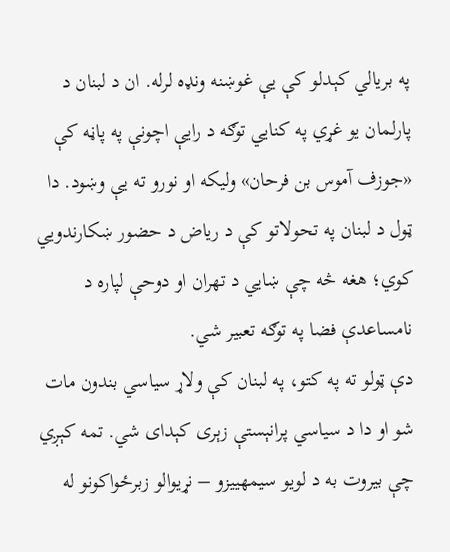په بریالي کېدلو کې یې غوښنه ونډه لرله. ان د لبنان د پارلمان یو غړي په کنايي توګه د رایې اچونې په پاڼه کې «جوزف آموس بن فرحان» ولیکه او نورو ته یې وښود. دا ټول د لبنان په تحولاتو کې د ریاض د حضور ښکارندويي کوي؛ هغه څه چې ښايي د تهران او دوحې لپاره د نامساعدې فضا په توګه تعبیر شي.
دې ټولو ته په کتو، په لبنان کې ولاړ سیاسي بندون مات شو او دا د سیاسي پرانېستې زېری کېدای شي. تمه کېږي چې بیروت به د لویو سیمهییزو – نړیوالو زبرځواکونو له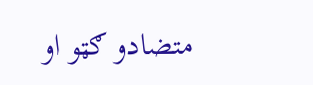متضادو ګټو او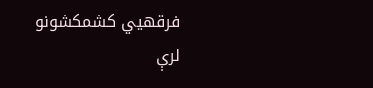فرقهیي کشمکشونو لرې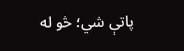پاتې شي؛ څو له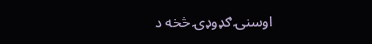اوسنۍ ګډوډۍ څخه د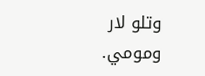وتلو لار ومومي.